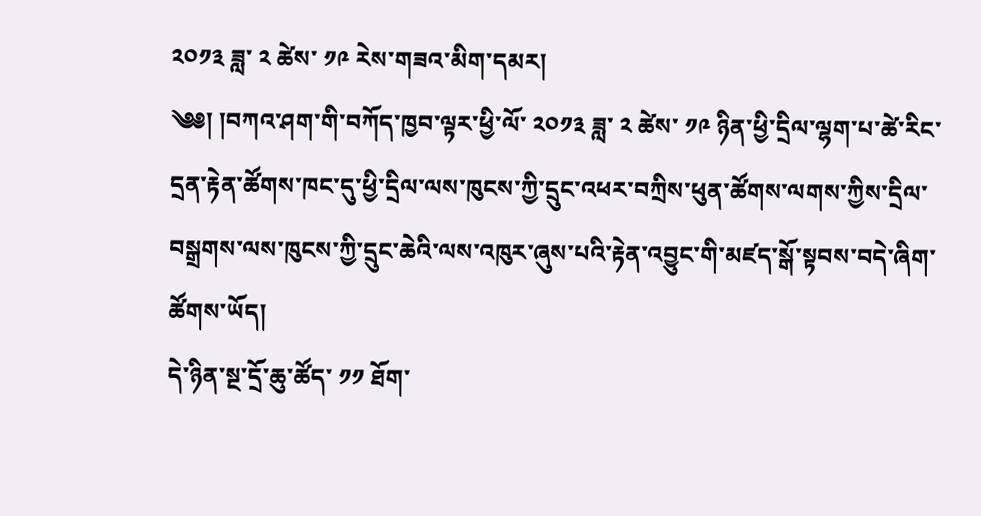༢༠༡༣ ཟླ་ ༢ ཚེས་ ༡༩ རེས་གཟའ་མིག་དམར།
༄༅། །བཀའ་ཤག་གི་བཀོད་ཁྱབ་ལྟར་ཕྱི་ལོ་ ༢༠༡༣ ཟླ་ ༢ ཚེས་ ༡༩ ཉིན་ཕྱི་དྲིལ་ལྷག་པ་ཚེ་རིང་དྲན་རྟེན་ཚོགས་ཁང་དུ་ཕྱི་དྲིལ་ལས་ཁུངས་ཀྱི་དྲུང་འཕར་བཀྲིས་ཕུན་ཚོགས་ལགས་ཀྱིས་དྲིལ་བསྒྲགས་ལས་ཁུངས་ཀྱི་དྲུང་ཆེའི་ལས་འཁུར་ཞུས་པའི་རྟེན་འབྱུང་གི་མཛད་སྒོ་སྟབས་བདེ་ཞིག་ཚོགས་ཡོད།
དེ་ཉིན་སྔ་དྲོ་ཆུ་ཚོད་ ༡༡ ཐོག་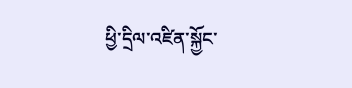ཕྱི་དྲིལ་འཛིན་སྐྱོང་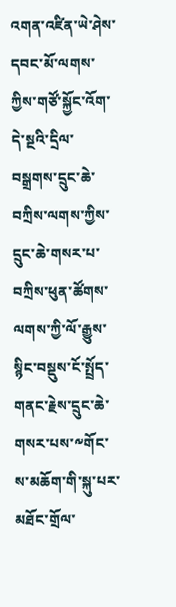འགན་འཛིན་ཡེ་ཤེས་དབང་མོ་ལགས་ཀྱིས་གཙོ་སྐྱོང་འོག་དེ་སྔའི་དྲིལ་བསྒྲགས་དྲུང་ཆེ་བཀྲིས་ལགས་ཀྱིས་དྲུང་ཆེ་གསར་པ་བཀྲིས་ཕུན་ཚོགས་ལགས་ཀྱི་ལོ་རྒྱུས་སྙིང་བསྡུས་ངོ་སྤྲོད་གནང་རྗེས་དྲུང་ཆེ་གསར་པས་༸གོང་ས་མཆོག་གི་སྐུ་པར་མཐོང་གྲོལ་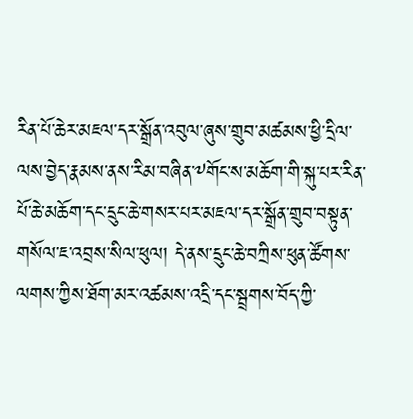རིན་པོ་ཆེར་མཇལ་དར་སྒྲོན་འབུལ་ཞུས་གྲུབ་མཚམས་ཕྱི་དྲིལ་ལས་བྱེད་རྣམས་ནས་རིམ་བཞིན་༸གོང་ས་མཆོག་གི་སྐུ་པར་རིན་པོ་ཆེ་མཆོག་དང་དྲུང་ཆེ་གསར་པར་མཇལ་དར་སྒྲོན་གྲུབ་བསྟུན་གསོལ་ཇ་འབྲས་སིལ་ཕུལ། དེ་ནས་དྲུང་ཆེ་བཀྲིས་ཕུན་ཚོགས་ལགས་ཀྱིས་ཐོག་མར་འཚམས་འདྲི་དང་སྦྲགས་བོད་ཀྱི་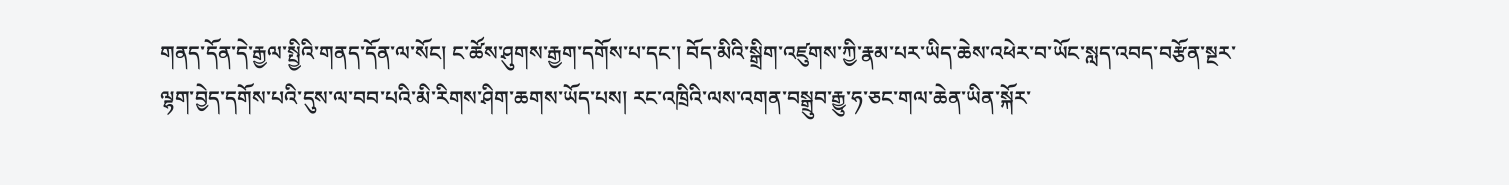གནད་དོན་དེ་རྒྱལ་སྤྱིའི་གནད་དོན་ལ་སོང། ང་ཚོས་ཤུགས་རྒྱག་དགོས་པ་དང་། བོད་མིའི་སྒྲིག་འཛུགས་ཀྱི་རྣམ་པར་ཡིད་ཆེས་འཕེར་བ་ཡོང་སླད་འབད་བརྩོན་སྔར་ལྷག་བྱེད་དགོས་པའི་དུས་ལ་བབ་པའི་མི་རིགས་ཤིག་ཆགས་ཡོད་པས། རང་འཁྲིའི་ལས་འགན་བསྒྲུབ་རྒྱུ་ཧ་ཅང་གལ་ཆེན་ཡིན་སྐོར་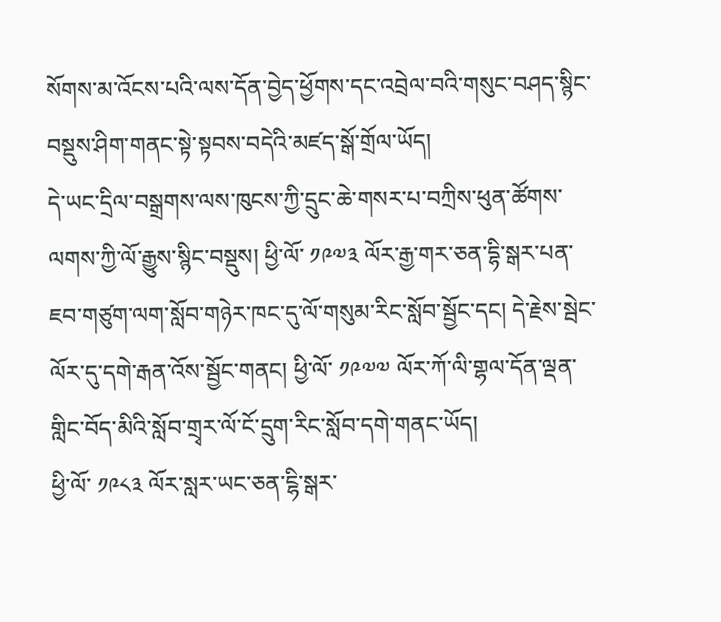སོགས་མ་འོངས་པའི་ལས་དོན་བྱེད་ཕྱོགས་དང་འབྲེལ་བའི་གསུང་བཤད་སྙིང་བསྡུས་ཤིག་གནང་སྟེ་སྟབས་བདེའི་མཛད་སྒོ་གྲོལ་ཡོད།
དེ་ཡང་དྲིལ་བསྒྲགས་ལས་ཁུངས་ཀྱི་དྲུང་ཆེ་གསར་པ་བཀྲིས་ཕུན་ཚོགས་ལགས་ཀྱི་ལོ་རྒྱུས་སྙིང་བསྡུས། ཕྱི་ལོ་ ༡༩༧༣ ལོར་རྒྱ་གར་ཅན་དྷི་སྒར་པན་ཇབ་གཙུག་ལག་སློབ་གཉེར་ཁང་དུ་ལོ་གསུམ་རིང་སློབ་སྦྱོང་དང། དེ་རྗེས་སྦེང་ལོར་དུ་དགེ་རྒན་འོས་སྦྱོང་གནང། ཕྱི་ལོ་ ༡༩༧༧ ལོར་ཀོ་ལི་གྷལ་དོན་ལྡན་གླིང་བོད་མིའི་སློབ་གྲྭར་ལོ་ངོ་དྲུག་རིང་སློབ་དགེ་གནང་ཡོད།
ཕྱི་ལོ་ ༡༩༨༣ ལོར་སླར་ཡང་ཅན་ངྷི་སྒར་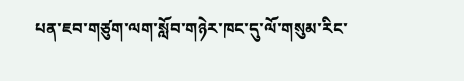པན་ཇབ་གཙུག་ལག་སློབ་གཉེར་ཁང་དུ་ལོ་གསུམ་རིང་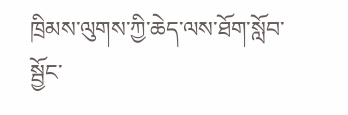ཁྲིམས་ལུགས་ཀྱི་ཆེད་ལས་ཐོག་སློབ་སྦྱོང་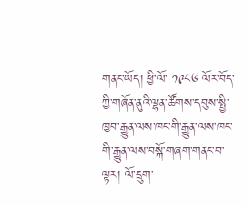གནང་ཡོད། ཕྱི་ལོ་ ༡༩༨༦ ལོར་བོད་ཀྱི་གཞོན་ནུའི་ལྷན་ཚོགས་དབུས་སྤྱི་ཁྱབ་རྒྱུན་ལས་ཁང་གི་རྒྱུན་ལས་ཁང་གི་རྒྱུན་ལས་བསྐོ་གཞག་གནང་བ་ལྟར། ལོ་དྲུག་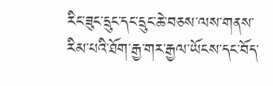རིང་ཟུང་དྲུང་དང་དྲུང་ཆེ་བཅས་ལས་གནས་རིམ་པའི་ཐོག་རྒྱ་གར་རྒྱལ་ཡོངས་དང་བོད་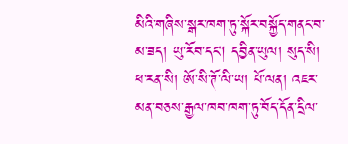མིའི་གཞིས་སྒར་ཁག་ཏུ་སྐོར་བསྐྱོད་གནང་བ་མ་ཟད། ཡུ་རོབ་དང། དབྱིན་ཡུལ། སུད་སི། ཕ་རན་སི། ཨོ་སི་ཊོ་ལི་ཡ། པོ་ལན། འཇར་མན་བཅས་རྒྱལ་ཁབ་ཁག་ཏུ་བོད་དོན་དྲིལ་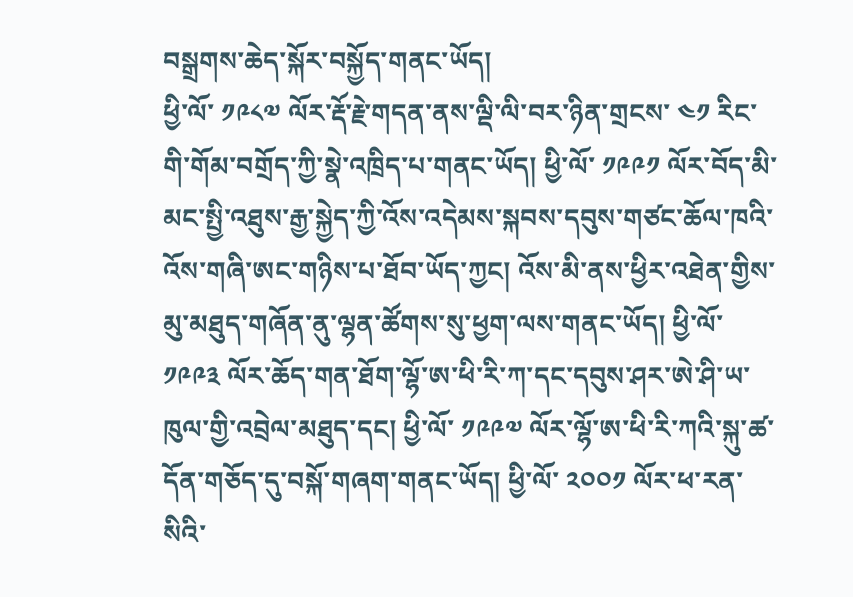བསྒྲགས་ཆེད་སྐོར་བསྐྱོད་གནང་ཡོད།
ཕྱི་ལོ་ ༡༩༨༧ ལོར་རྡོ་རྗེ་གདན་ནས་ལྡི་ལི་བར་ཉིན་གྲངས་ ༤༡ རིང་གི་གོམ་བགྲོད་ཀྱི་སྣེ་འཁྲིད་པ་གནང་ཡོད། ཕྱི་ལོ་ ༡༩༩༡ ལོར་བོད་མི་མང་སྤྱི་འཐུས་རྒྱ་སྐྱེད་ཀྱི་འོས་འདེམས་སྐབས་དབུས་གཙང་ཆོལ་ཁའི་འོས་གཞི་ཨང་གཉིས་པ་ཐོབ་ཡོད་ཀྱང། འོས་མི་ནས་ཕྱིར་འཐེན་གྱིས་མུ་མཐུད་གཞོན་ནུ་ལྷན་ཚོགས་སུ་ཕྱག་ལས་གནང་ཡོད། ཕྱི་ལོ་ ༡༩༩༣ ལོར་ཆོད་གན་ཐོག་ལྷོ་ཨ་ཕི་རི་ཀ་དང་དབུས་ཤར་ཨེ་ཤི་ཡ་ཁུལ་གྱི་འབྲེལ་མཐུད་དང། ཕྱི་ལོ་ ༡༩༩༧ ལོར་ལྷོ་ཨ་ཕི་རི་ཀའི་སྐུ་ཚ་དོན་གཅོད་དུ་བསྐོ་གཞག་གནང་ཡོད། ཕྱི་ལོ་ ༢༠༠༡ ལོར་ཕ་རན་སིའི་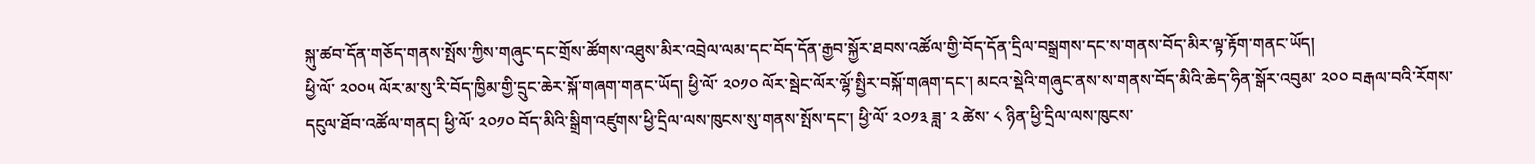སྐུ་ཚབ་དོན་གཅོད་གནས་སྤོས་ཀྱིས་གཞུང་དང་གྲོས་ཚོགས་འཐུས་མིར་འབྲེལ་ལམ་དང་བོད་དོན་རྒྱབ་སྐྱོར་ཐབས་འཚོལ་གྱི་བོད་དོན་དྲིལ་བསྒྲགས་དང་ས་གནས་བོད་མིར་ལྟ་རྟོག་གནང་ཡོད།
ཕྱི་ལོ་ ༢༠༠༥ ལོར་མ་སུ་རི་བོད་ཁྱིམ་གྱི་དྲུང་ཆེར་སྐོ་གཞག་གནང་ཡོད། ཕྱི་ལོ་ ༢༠༡༠ ལོར་སྦེང་ལོར་ལྷོ་སྤྱིར་བསྐོ་གཞག་དང་། མངའ་སྡེའི་གཞུང་ནས་ས་གནས་བོད་མིའི་ཆེད་ཧིན་སྒོར་འབུམ་ ༢༠༠ བརྒལ་བའི་རོགས་དངུལ་ཐོབ་འཚོལ་གནང། ཕྱི་ལོ་ ༢༠༡༠ བོད་མིའི་སྒྲིག་འཛུགས་ཕྱི་དྲིལ་ལས་ཁུངས་སུ་གནས་སྤོས་དང་། ཕྱི་ལོ་ ༢༠༡༣ ཟླ་ ༢ ཚེས་ ༨ ཉིན་ཕྱི་དྲིལ་ལས་ཁུངས་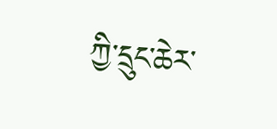ཀྱི་དྲུང་ཆེར་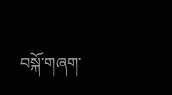བསྐོ་གཞག་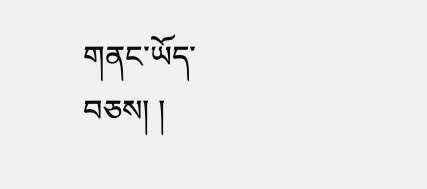གནང་ཡོད་བཅས། །